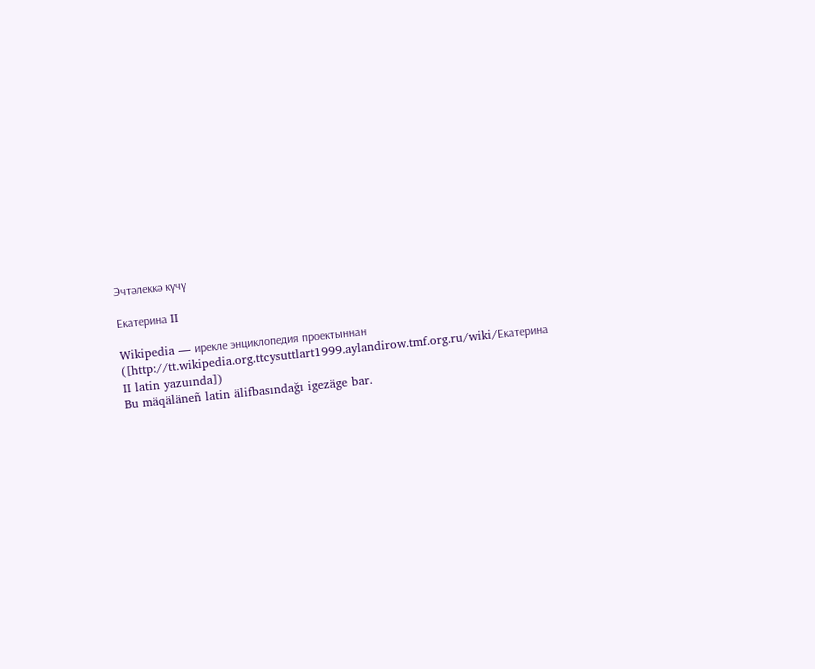Эчтәлеккә күчү

Екатерина II

Wikipedia — ирекле энциклопедия проектыннан ([http://tt.wikipedia.org.ttcysuttlart1999.aylandirow.tmf.org.ru/wiki/Екатерина II latin yazuında])
Bu mäqäläneñ latin älifbasındağı igezäge bar.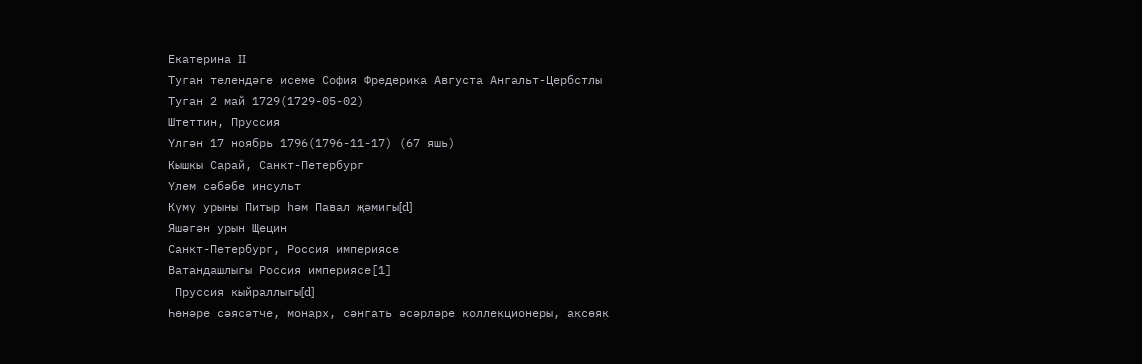Екатерина II
Туган телендәге исеме София Фредерика Августа Ангальт-Цербстлы
Туган 2 май 1729(1729-05-02)
Штеттин, Пруссия
Үлгән 17 ноябрь 1796(1796-11-17) (67 яшь)
Кышкы Сарай, Санкт-Петербург
Үлем сәбәбе инсульт
Күмү урыны Питыр һәм Павал җәмигы[d]
Яшәгән урын Щецин
Санкт-Петербург, Россия империясе
Ватандашлыгы Россия империясе[1]
 Пруссия кыйраллыгы[d]
Һөнәре сәясәтче, монарх, сәнгать әсәрләре коллекционеры, аксөяк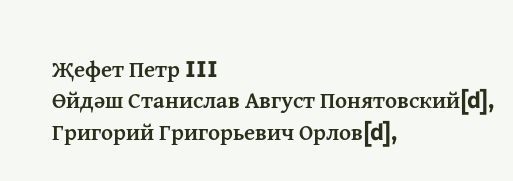Җефет Петр III
Өйдәш Станислав Август Понятовский[d], Григорий Григорьевич Орлов[d],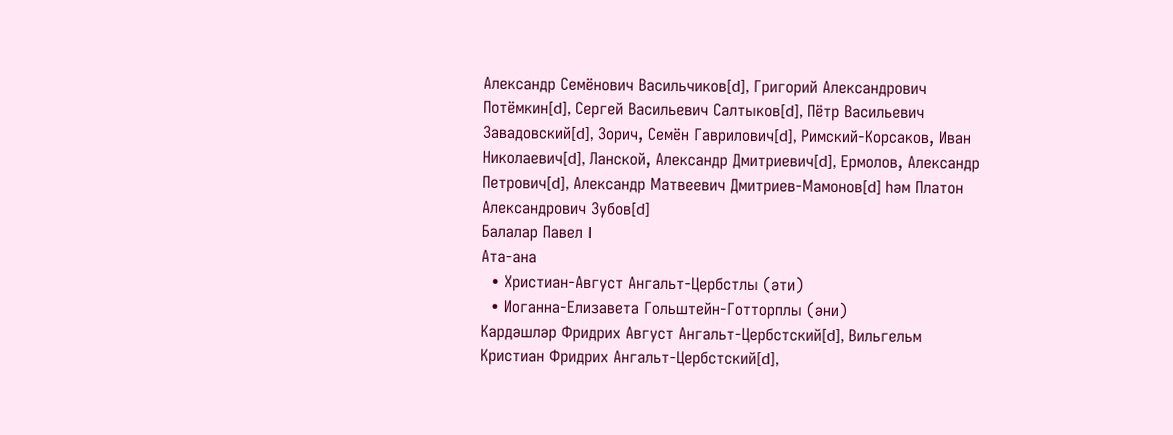Александр Семёнович Васильчиков[d], Григорий Александрович Потёмкин[d], Сергей Васильевич Салтыков[d], Пётр Васильевич Завадовский[d], Зорич, Семён Гаврилович[d], Римский-Корсаков, Иван Николаевич[d], Ланской, Александр Дмитриевич[d], Ермолов, Александр Петрович[d], Александр Матвеевич Дмитриев-Мамонов[d] һәм Платон Александрович Зубов[d]
Балалар Павел I
Ата-ана
  • Христиан-Август Ангальт-Цербстлы (әти)
  • Иоганна-Елизавета Гольштейн-Готторплы (әни)
Кардәшләр Фридрих Август Ангальт-Цербстский[d], Вильгельм Кристиан Фридрих Ангальт-Цербстский[d],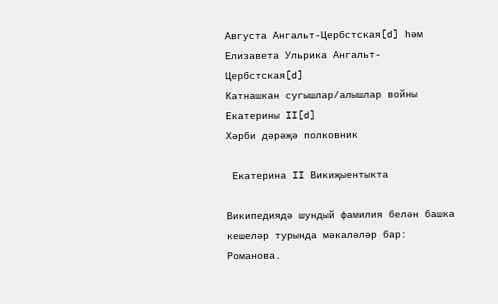Августа Ангальт-Цербстская[d] һәм Елизавета Ульрика Ангальт-Цербстская[d]
Катнашкан сугышлар/алышлар войны Екатерины II[d]
Хәрби дәрәҗә полковник

 Екатерина II Викиҗыентыкта

Википедиядә шундый фамилия белән башка кешеләр турында мәкаләләр бар: Романова.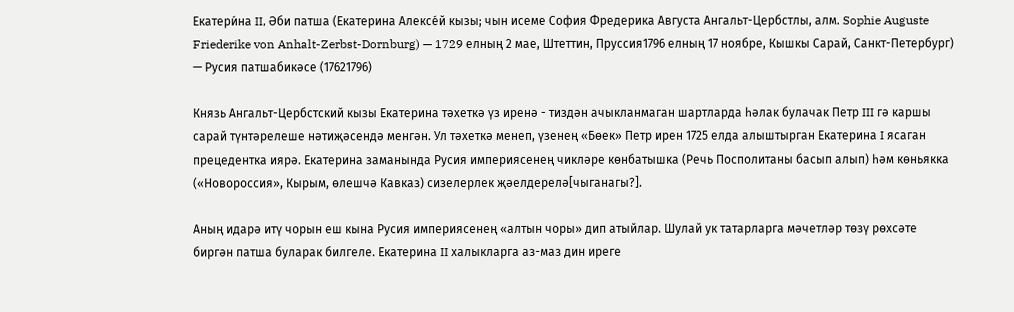Екатери́на II, Әби патша (Екатерина Алексе́й кызы; чын исеме София Фредерика Августа Ангальт-Цербстлы, алм. Sophie Auguste Friederike von Anhalt-Zerbst-Dornburg) — 1729 елның 2 мае, Штеттин, Пруссия1796 елның 17 ноябре, Кышкы Сарай, Санкт-Петербург) — Русия патшабикәсе (17621796)

Князь Ангальт-Цербстский кызы Екатерина тәхеткә үз иренә - тиздән ачыкланмаган шартларда һәлак булачак Петр III гә каршы сарай түнтәрелеше нәтиҗәсендә менгән. Ул тәхеткә менеп, үзенең «Бөек» Петр ирен 1725 елда алыштырган Екатерина I ясаган прецедентка иярә. Екатерина заманында Русия империясенең чикләре көнбатышка (Речь Посполитаны басып алып) һәм көньякка («Новороссия», Кырым, өлешчә Кавказ) сизелерлек җәелдерелә[чыганагы?].

Аның идарә итү чорын еш кына Русия империясенең «алтын чоры» дип атыйлар. Шулай ук татарларга мәчетләр төзү рөхсәте биргән патша буларак билгеле. Екатерина II халыкларга аз-маз дин иреге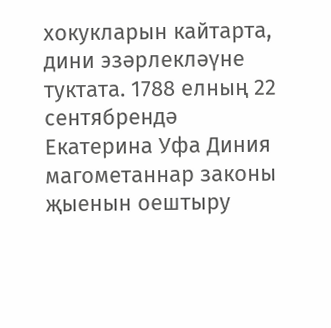хокукларын кайтарта, дини эзәрлекләүне туктата. 1788 елның 22 сентябрендә Екатерина Уфа Диния магометаннар законы җыенын оештыру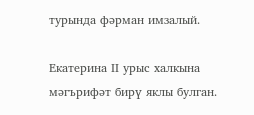турында фәрман имзалый.

Екатерина II урыс халкына мәгърифәт бирү яклы булган.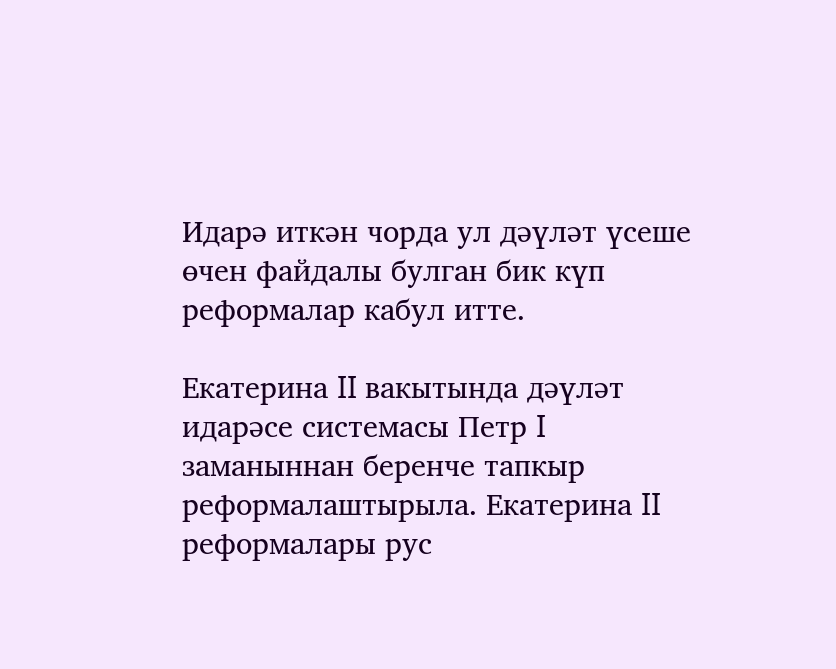Идарә иткән чорда ул дәүләт үсеше өчен файдалы булган бик күп реформалар кабул итте.

Екатерина II вакытында дәүләт идарәсе системасы Петр I заманыннан беренче тапкыр реформалаштырыла. Екатерина II реформалары рус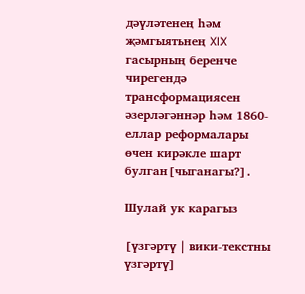дәүләтенең һәм җәмгыятьнең XIX гасырның беренче чирегендә трансформациясен әзерләгәннәр һәм 1860-еллар реформалары өчен кирәкле шарт булган[чыганагы?].

Шулай ук карагыз

[үзгәртү | вики-текстны үзгәртү]